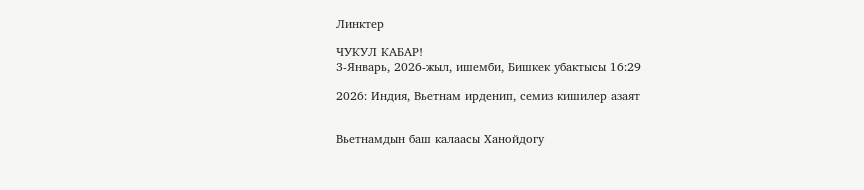Линктер

ЧУКУЛ КАБАР!
3-Январь, 2026-жыл, ишемби, Бишкек убактысы 16:29

2026: Индия, Вьетнам ирденип, семиз кишилер азаят


Вьетнамдын баш калаасы Ханойдогу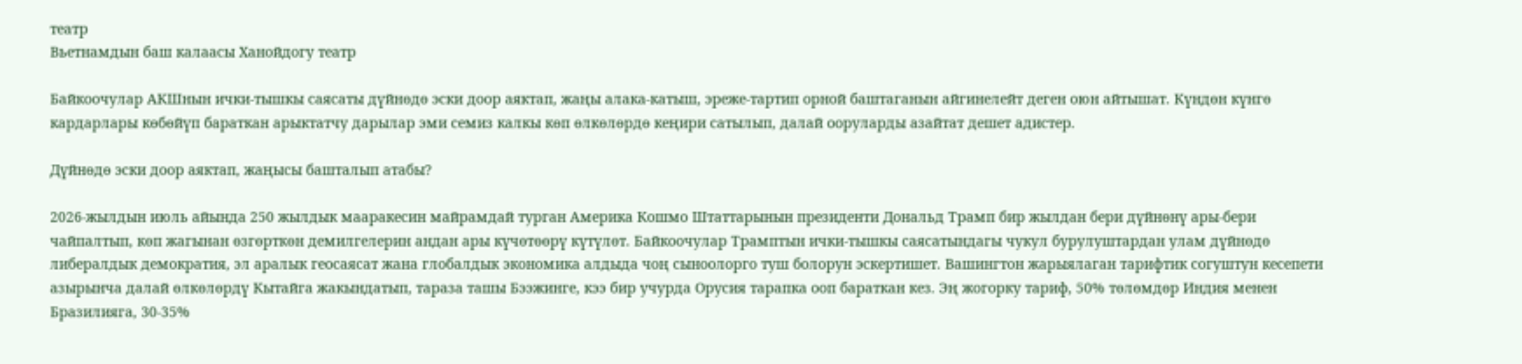театр
Вьетнамдын баш калаасы Ханойдогу театр

Байкоочулар АКШнын ички-тышкы саясаты дүйнөдө эски доор аяктап, жаңы алака-катыш, эреже-тартип орной баштаганын айгинелейт деген оюн айтышат. Күндөн күнгө кардарлары көбөйүп бараткан арыктатчу дарылар эми семиз калкы көп өлкөлөрдө кеңири сатылып, далай ооруларды азайтат дешет адистер.

Дүйнөдө эски доор аяктап, жаңысы башталып атабы?

2026-жылдын июль айында 250 жылдык мааракесин майрамдай турган Америка Кошмо Штаттарынын президенти Дональд Трамп бир жылдан бери дүйнөнү ары-бери чайпалтып, көп жагынан өзгөрткөн демилгелерин андан ары күчөтөөрү күтүлөт. Байкоочулар Трамптын ички-тышкы саясатындагы чукул бурулуштардан улам дүйнөдө либералдык демократия, эл аралык геосаясат жана глобалдык экономика алдыда чоң сыноолорго туш болорун эскертишет. Вашингтон жарыялаган тарифтик согуштун кесепети азырынча далай өлкөлөрдү Кытайга жакындатып, тараза ташы Бээжинге, кээ бир учурда Орусия тарапка ооп бараткан кез. Эң жогорку тариф, 50% төлөмдөр Индия менен Бразилияга, 30-35%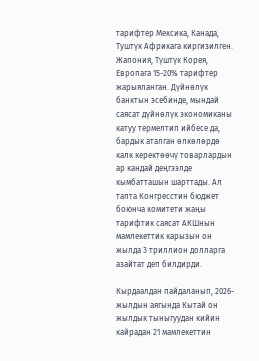тарифтер Мексика, Канада, Туштүк Африкага киргизилген. Жапония, Түштүк Корея, Европага 15-20% тарифтер жарыяланган. Дүйнөлүк банктын эсебинде, мындай саясат дүйнөлүк экономиканы катуу термелтип ийбесе да, бардык аталган өлкөлөрдө калк керектөөчү товарлардын ар кандай деңгээлде кымбатташын шарттады. Ал тапта Конгресстин бюджет боюнча комитети жаңы тарифтик саясат АКШнын мамлекеттик карызын он жылда 3 триллион долларга азайтат деп билдирди.

Кырдаалдан пайдаланып, 2026-жылдын аягында Кытай он жылдык тыныгуудан кийин кайрадан 21 мамлекеттин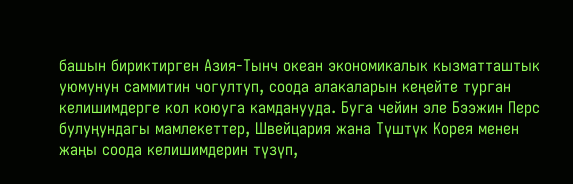башын бириктирген Азия-Тынч океан экономикалык кызматташтык уюмунун саммитин чогултуп, соода алакаларын кеңейте турган келишимдерге кол коюуга камданууда. Буга чейин эле Бээжин Перс булуңундагы мамлекеттер, Швейцария жана Түштүк Корея менен жаңы соода келишимдерин түзүп,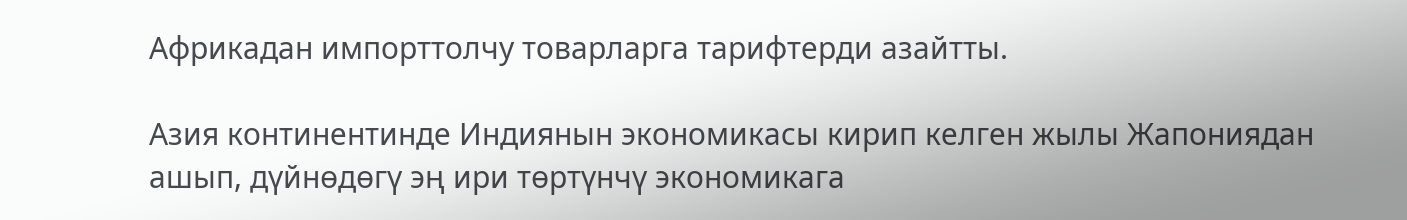Африкадан импорттолчу товарларга тарифтерди азайтты.

Азия континентинде Индиянын экономикасы кирип келген жылы Жапониядан ашып, дүйнөдөгү эң ири төртүнчү экономикага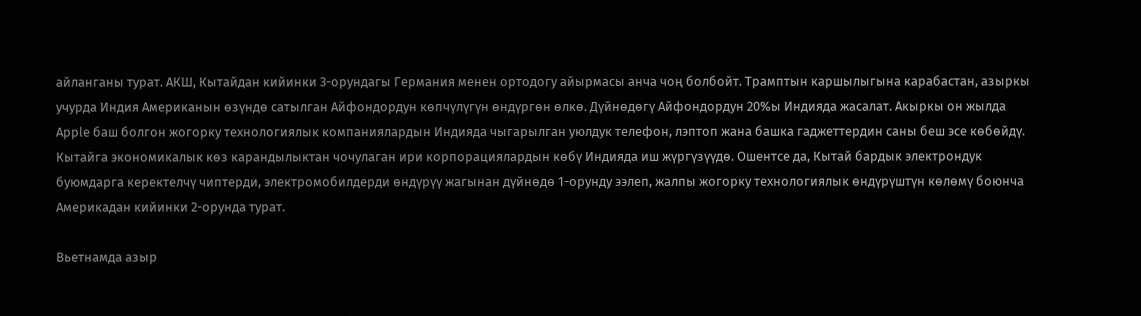айланганы турат. АКШ, Кытайдан кийинки 3-орундагы Германия менен ортодогу айырмасы анча чоң болбойт. Трамптын каршылыгына карабастан, азыркы учурда Индия Американын өзүндө сатылган Айфондордун көпчүлүгүн өндүргөн өлкө. Дүйнөдөгү Айфондордун 20%ы Индияда жасалат. Акыркы он жылда Apple баш болгон жогорку технологиялык компаниялардын Индияда чыгарылган уюлдук телефон, лэптоп жана башка гаджеттердин саны беш эсе көбөйдү. Кытайга экономикалык көз карандылыктан чочулаган ири корпорациялардын көбү Индияда иш жүргүзүүдө. Ошентсе да, Кытай бардык электрондук буюмдарга керектелчү чиптерди, электромобилдерди өндүрүү жагынан дүйнөдө 1-орунду ээлеп, жалпы жогорку технологиялык өндүрүштүн көлөмү боюнча Америкадан кийинки 2-орунда турат.

Вьетнамда азыр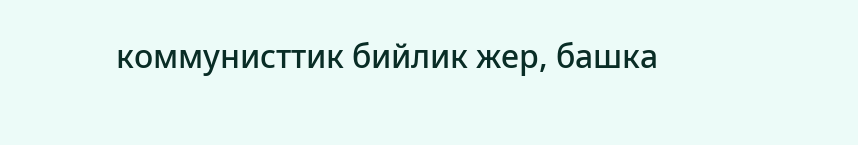коммунисттик бийлик жер, башка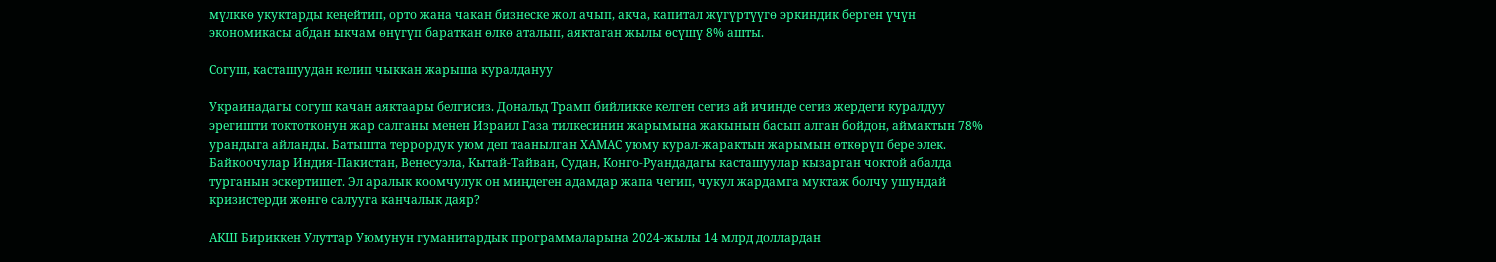мүлккө укуктарды кеңейтип, орто жана чакан бизнеске жол ачып, акча, капитал жүгүртүүгө эркиндик берген үчүн экономикасы абдан ыкчам өнүгүп бараткан өлкө аталып, аяктаган жылы өсүшү 8% ашты.

Согуш, касташуудан келип чыккан жарыша куралдануу

Украинадагы согуш качан аяктаары белгисиз. Дональд Трамп бийликке келген сегиз ай ичинде сегиз жердеги куралдуу эрегишти токтотконун жар салганы менен Израил Газа тилкесинин жарымына жакынын басып алган бойдон, аймактын 78% урандыга айланды. Батышта террордук уюм деп таанылган ХАМАС уюму курал-жарактын жарымын өткөрүп бере элек. Байкоочулар Индия-Пакистан, Венесуэла, Кытай-Тайван, Судан, Конго-Руандадагы касташуулар кызарган чоктой абалда турганын эскертишет. Эл аралык коомчулук он миңдеген адамдар жапа чегип, чукул жардамга муктаж болчу ушундай кризистерди жөнгө салууга канчалык даяр?

АКШ Бириккен Улуттар Уюмунун гуманитардык программаларына 2024-жылы 14 млрд доллардан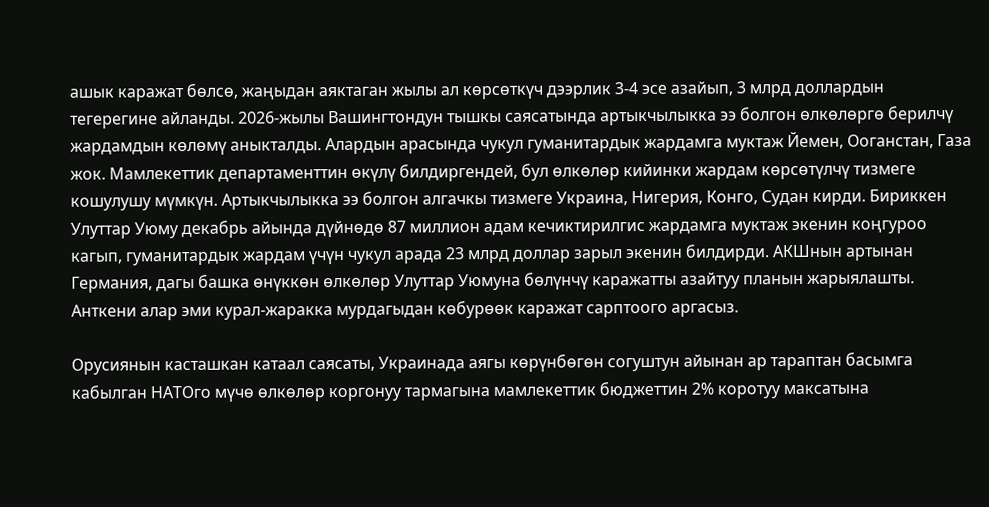ашык каражат бөлсө, жаңыдан аяктаган жылы ал көрсөткүч дээрлик 3-4 эсе азайып, 3 млрд доллардын тегерегине айланды. 2026-жылы Вашингтондун тышкы саясатында артыкчылыкка ээ болгон өлкөлөргө берилчү жардамдын көлөмү аныкталды. Алардын арасында чукул гуманитардык жардамга муктаж Йемен, Ооганстан, Газа жок. Мамлекеттик департаменттин өкүлү билдиргендей, бул өлкөлөр кийинки жардам көрсөтүлчү тизмеге кошулушу мүмкүн. Артыкчылыкка ээ болгон алгачкы тизмеге Украина, Нигерия, Конго, Судан кирди. Бириккен Улуттар Уюму декабрь айында дүйнөдө 87 миллион адам кечиктирилгис жардамга муктаж экенин коңгуроо кагып, гуманитардык жардам үчүн чукул арада 23 млрд доллар зарыл экенин билдирди. АКШнын артынан Германия, дагы башка өнүккөн өлкөлөр Улуттар Уюмуна бөлүнчү каражатты азайтуу планын жарыялашты. Анткени алар эми курал-жаракка мурдагыдан көбурөөк каражат сарптоого аргасыз.

Орусиянын касташкан катаал саясаты, Украинада аягы көрүнбөгөн согуштун айынан ар тараптан басымга кабылган НАТОго мүчө өлкөлөр коргонуу тармагына мамлекеттик бюджеттин 2% коротуу максатына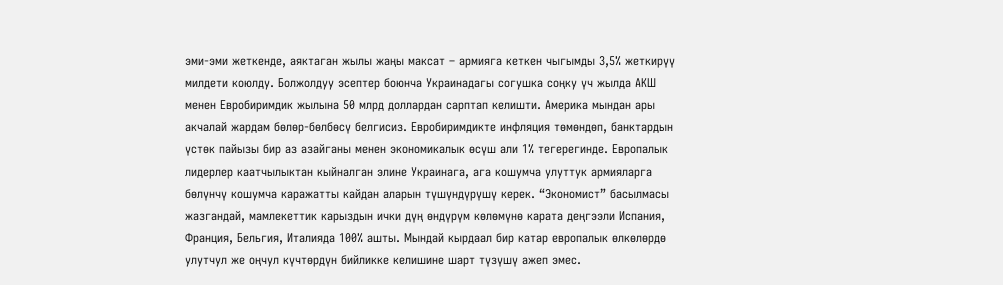эми-эми жеткенде, аяктаган жылы жаңы максат – армияга кеткен чыгымды 3,5% жеткирүү милдети коюлду. Болжолдуу эсептер боюнча Украинадагы согушка соңку үч жылда АКШ менен Евробиримдик жылына 50 млрд доллардан сарптап келишти. Америка мындан ары акчалай жардам бөлөр-бөлбөсү белгисиз. Евробиримдикте инфляция төмөндөп, банктардын үстөк пайызы бир аз азайганы менен экономикалык өсүш али 1% тегерегинде. Европалык лидерлер каатчылыктан кыйналган элине Украинага, ага кошумча улуттук армияларга бөлүнчү кошумча каражатты кайдан аларын түшүндүрүшү керек. “Экономист” басылмасы жазгандай, мамлекеттик карыздын ички дүң өндүрүм көлөмүнө карата деңгээли Испания, Франция, Бельгия, Италияда 100% ашты. Мындай кырдаал бир катар европалык өлкөлөрдө улутчул же оңчул күчтөрдүн бийликке келишине шарт түзүшү ажеп эмес.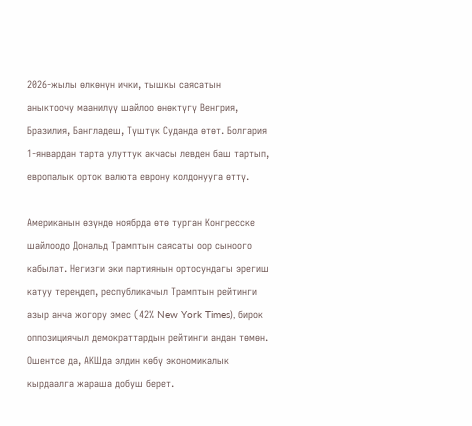2026-жылы өлкөнүн ички, тышкы саясатын аныктоочу маанилүү шайлоо өнөктүгү Венгрия, Бразилия, Бангладеш, Түштүк Суданда өтөт. Болгария 1-январдан тарта улуттук акчасы левден баш тартып, европалык орток валюта еврону колдонууга өттү.

Американын өзүндө ноябрда өтө турган Конгресске шайлоодо Дональд Трамптын саясаты оор сыноого кабылат. Негизги эки партиянын ортосундагы эрегиш катуу тереңдеп, республикачыл Трамптын рейтинги азыр анча жогору эмес (42% New York Times), бирок оппозициячыл демократтардын рейтинги андан төмөн. Ошентсе да, АКШда элдин көбү экономикалык кырдаалга жараша добуш берет.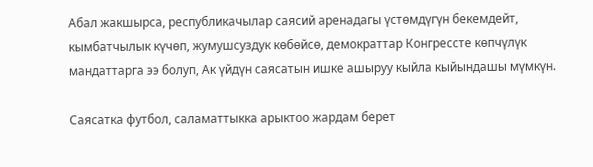Абал жакшырса, республикачылар саясий аренадагы үстөмдүгүн бекемдейт, кымбатчылык күчөп, жумушсуздук көбөйсө, демократтар Конгрессте көпчүлүк мандаттарга ээ болуп, Ак үйдүн саясатын ишке ашыруу кыйла кыйындашы мүмкүн.

Саясатка футбол, саламаттыкка арыктоо жардам берет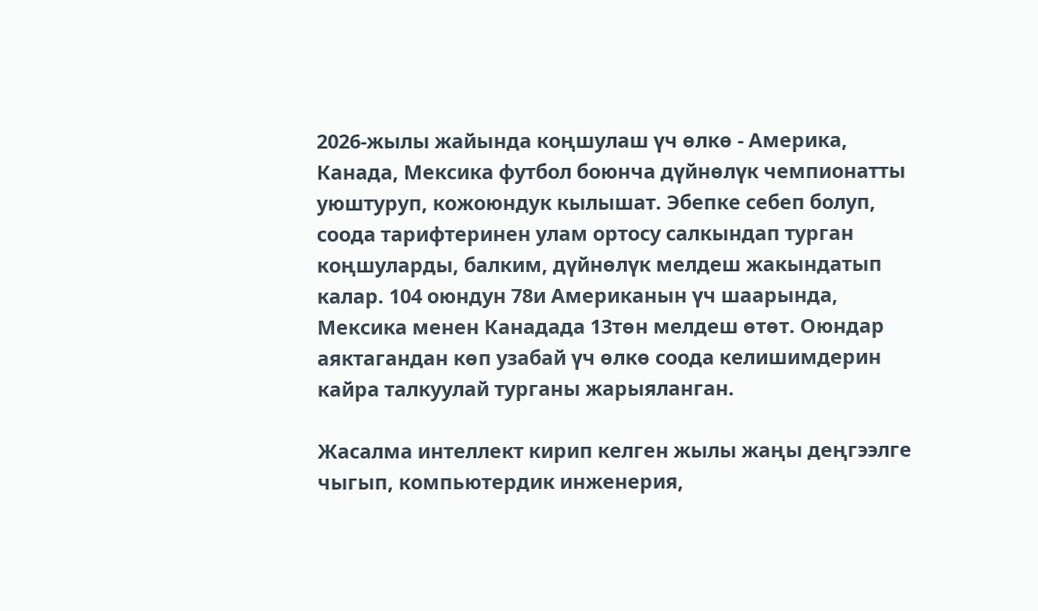2026-жылы жайында коңшулаш үч өлкө - Америка, Канада, Мексика футбол боюнча дүйнөлүк чемпионатты уюштуруп, кожоюндук кылышат. Эбепке себеп болуп, соода тарифтеринен улам ортосу салкындап турган коңшуларды, балким, дүйнөлүк мелдеш жакындатып калар. 104 оюндун 78и Американын үч шаарында, Мексика менен Канадада 13төн мелдеш өтөт. Оюндар аяктагандан көп узабай үч өлкө соода келишимдерин кайра талкуулай турганы жарыяланган.

Жасалма интеллект кирип келген жылы жаңы деңгээлге чыгып, компьютердик инженерия,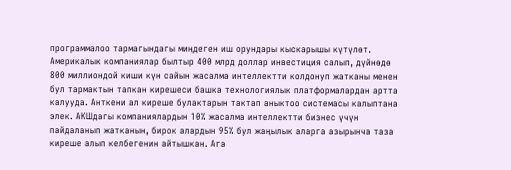программалоо тармагындагы миңдеген иш орундары кыскарышы күтүлөт. Америкалык компаниялар былтыр 400 млрд доллар инвестиция салып, дүйнөдө 800 миллиондой киши күн сайын жасалма интеллектти колдонуп жатканы менен бул тармактын тапкан кирешеси башка технологиялык платформалардан артта калууда. Анткени ал киреше булактарын тактап аныктоо системасы калыптана элек. АКШдагы компаниялардын 10% жасалма интеллектти бизнес үчүн пайдаланып жатканын, бирок алардын 95% бул жаңылык аларга азырынча таза киреше алып келбегенин айтышкан. Ага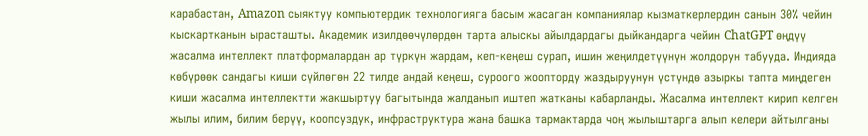карабастан, Amazon сыяктуу компьютердик технологияга басым жасаган компаниялар кызматкерлердин санын 30% чейин кыскартканын ырасташты. Академик изилдөөчүлөрдөн тарта алыскы айылдардагы дыйкандарга чейин ChatGPT өңдүү жасалма интеллект платформалардан ар түркүн жардам, кеп-кеңеш сурап, ишин жеңилдетүүнүн жолдорун табууда. Индияда көбүрөөк сандагы киши сүйлөгөн 22 тилде андай кеңеш, суроого жоопторду жаздыруунун үстүндө азыркы тапта миңдеген киши жасалма интеллектти жакшыртуу багытында жалданып иштеп жатканы кабарланды. Жасалма интеллект кирип келген жылы илим, билим берүү, коопсуздук, инфраструктура жана башка тармактарда чоң жылыштарга алып келери айтылганы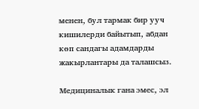менен, бул тармак бир ууч кишилерди байытып, абдан көп сандагы адамдарды жакырлантары да талашсыз.

Медициналык гана эмес, эл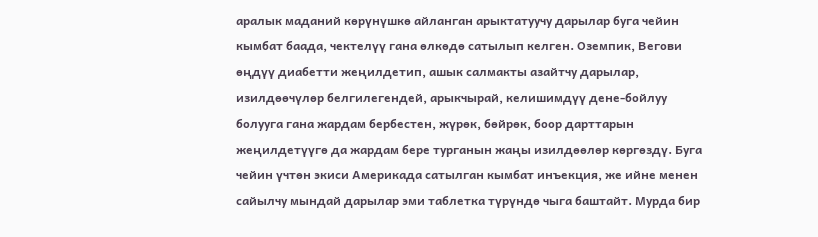аралык маданий көрүнүшкө айланган арыктатуучу дарылар буга чейин кымбат баада, чектелүү гана өлкөдө сатылып келген. Оземпик, Вегови өңдүү диабетти жеңилдетип, ашык салмакты азайтчу дарылар, изилдөөчүлөр белгилегендей, арыкчырай, келишимдүү дене-бойлуу болууга гана жардам бербестен, жүрөк, бөйрөк, боор дарттарын жеңилдетүүгө да жардам бере турганын жаңы изилдөөлөр көргөздү. Буга чейин үчтөн экиси Америкада сатылган кымбат инъекция, же ийне менен сайылчу мындай дарылар эми таблетка түрүндө чыга баштайт. Мурда бир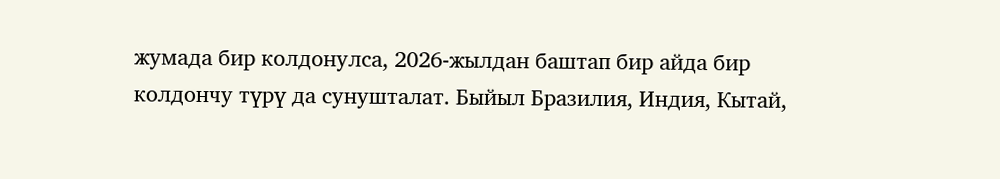жумада бир колдонулса, 2026-жылдан баштап бир айда бир колдончу түрү да сунушталат. Быйыл Бразилия, Индия, Кытай,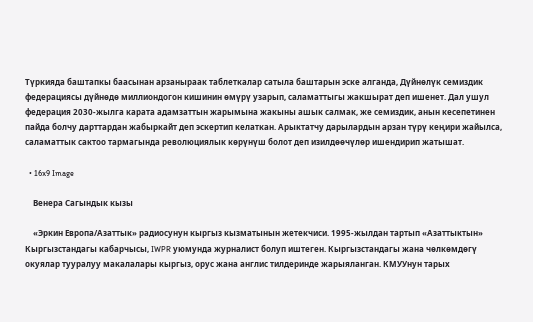Түркияда баштапкы баасынан арзаныраак таблеткалар сатыла баштарын эске алганда, Дүйнөлүк семиздик федерациясы дүйнөдө миллиондогон кишинин өмүрү узарып, саламаттыгы жакшырат деп ишенет. Дал ушул федерация 2030-жылга карата адамзаттын жарымына жакыны ашык салмак, же семиздик, анын кесепетинен пайда болчу дарттардан жабыркайт деп эскертип келаткан. Арыктатчу дарылардын арзан түрү кеңири жайылса, саламаттык сактоо тармагында революциялык көрүнүш болот деп изилдөөчүлөр ишендирип жатышат.

  • 16x9 Image

    Венера Сагындык кызы

    «Эркин Европа/Азаттык» радиосунун кыргыз кызматынын жетекчиси. 1995-жылдан тартып «Азаттыктын» Кыргызстандагы кабарчысы, IWPR уюмунда журналист болуп иштеген. Кыргызстандагы жана чөлкөмдөгү окуялар тууралуу макалалары кыргыз, орус жана англис тилдеринде жарыяланган. КМУУнун тарых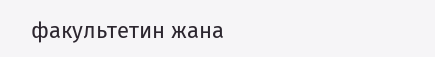факультетин жана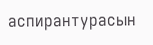аспирантурасын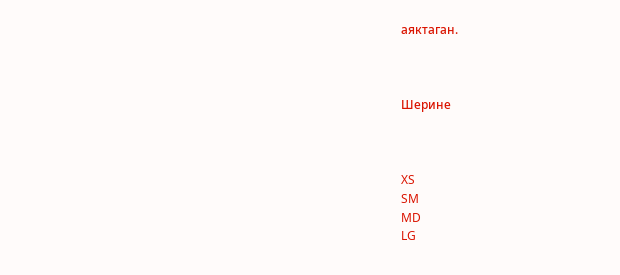аяктаган.



Шерине



XS
SM
MD
LG